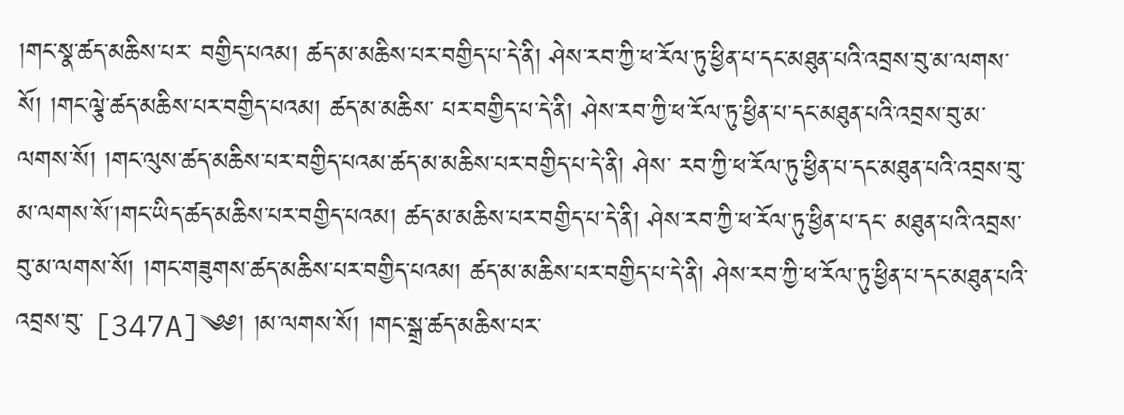།གང་སྣ་ཚད་མཆིས་པར་ བགྱིད་པའམ། ཚད་མ་མཆིས་པར་བགྱིད་པ་དེ་ནི། ཤེས་རབ་ཀྱི་ཕ་རོལ་ཏུ་ཕྱིན་པ་དང་མཐུན་པའི་འབྲས་བུ་མ་ལགས་སོ། །གང་ལྕེ་ཚད་མཆིས་པར་བགྱིད་པའམ། ཚད་མ་མཆིས་ པར་བགྱིད་པ་དེ་ནི། ཤེས་རབ་ཀྱི་ཕ་རོལ་ཏུ་ཕྱིན་པ་དང་མཐུན་པའི་འབྲས་བུ་མ་ལགས་སོ། །གང་ལུས་ཚད་མཆིས་པར་བགྱིད་པའམ་ཚད་མ་མཆིས་པར་བགྱིད་པ་དེ་ནི། ཤེས་ རབ་ཀྱི་ཕ་རོལ་ཏུ་ཕྱིན་པ་དང་མཐུན་པའི་འབྲས་བུ་མ་ལགས་སོ་།གང་ཡིད་ཚད་མཆིས་པར་བགྱིད་པའམ། ཚད་མ་མཆིས་པར་བགྱིད་པ་དེ་ནི། ཤེས་རབ་ཀྱི་ཕ་རོལ་ཏུ་ཕྱིན་པ་དང་ མཐུན་པའི་འབྲས་བུ་མ་ལགས་སོ། །གང་གཟུགས་ཚད་མཆིས་པར་བགྱིད་པའམ། ཚད་མ་མཆིས་པར་བགྱིད་པ་དེ་ནི། ཤེས་རབ་ཀྱི་ཕ་རོལ་ཏུ་ཕྱིན་པ་དང་མཐུན་པའི་འབྲས་བུ་ [347A]༄༅། །མ་ལགས་སོ། །གང་སྒྲ་ཚད་མཆིས་པར་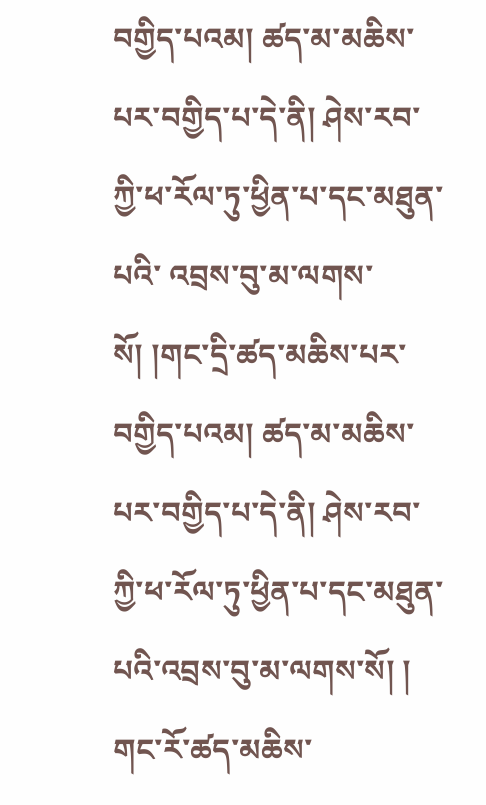བགྱིད་པའམ། ཚད་མ་མཆིས་པར་བགྱིད་པ་དེ་ནི། ཤེས་རབ་ཀྱི་ཕ་རོལ་ཏུ་ཕྱིན་པ་དང་མཐུན་པའི་ འབྲས་བུ་མ་ལགས་སོ། །གང་དྲི་ཚད་མཆིས་པར་བགྱིད་པའམ། ཚད་མ་མཆིས་པར་བགྱིད་པ་དེ་ནི། ཤེས་རབ་ཀྱི་ཕ་རོལ་ཏུ་ཕྱིན་པ་དང་མཐུན་པའི་འབྲས་བུ་མ་ལགས་སོ། ། གང་རོ་ཚད་མཆིས་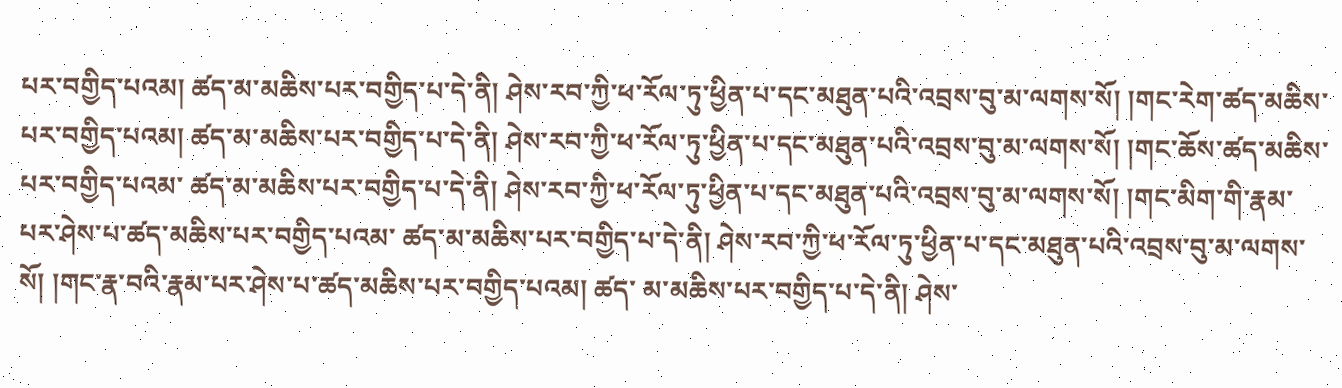པར་བགྱིད་པའམ། ཚད་མ་མཆིས་པར་བགྱིད་པ་དེ་ནི། ཤེས་རབ་ཀྱི་ཕ་རོལ་ཏུ་ཕྱིན་པ་དང་མཐུན་པའི་འབྲས་བུ་མ་ལགས་སོ། །གང་རེག་ཚད་མཆིས་ པར་བགྱིད་པའམ། ཚད་མ་མཆིས་པར་བགྱིད་པ་དེ་ནི། ཤེས་རབ་ཀྱི་ཕ་རོལ་ཏུ་ཕྱིན་པ་དང་མཐུན་པའི་འབྲས་བུ་མ་ལགས་སོ། །གང་ཆོས་ཚད་མཆིས་པར་བགྱིད་པའམ་ ཚད་མ་མཆིས་པར་བགྱིད་པ་དེ་ནི། ཤེས་རབ་ཀྱི་ཕ་རོལ་ཏུ་ཕྱིན་པ་དང་མཐུན་པའི་འབྲས་བུ་མ་ལགས་སོ། །གང་མིག་གི་རྣམ་པར་ཤེས་པ་ཚད་མཆིས་པར་བགྱིད་པའམ་ ཚད་མ་མཆིས་པར་བགྱིད་པ་དེ་ནི། ཤེས་རབ་ཀྱི་ཕ་རོལ་ཏུ་ཕྱིན་པ་དང་མཐུན་པའི་འབྲས་བུ་མ་ལགས་སོ། །གང་རྣ་བའི་རྣམ་པར་ཤེས་པ་ཚད་མཆིས་པར་བགྱིད་པའམ། ཚད་ མ་མཆིས་པར་བགྱིད་པ་དེ་ནི། ཤེས་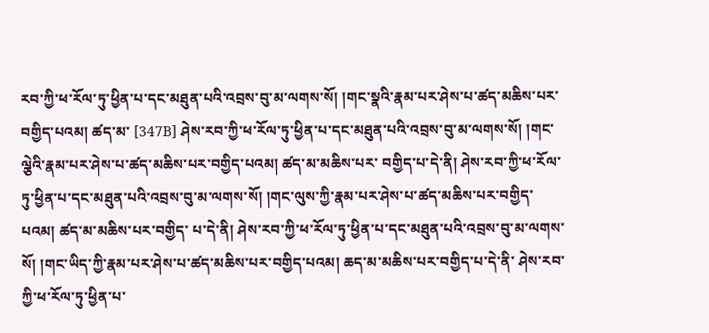རབ་ཀྱི་ཕ་རོལ་ཏུ་ཕྱིན་པ་དང་མཐུན་པའི་འབྲས་བུ་མ་ལགས་སོ། །གང་སྣའི་རྣམ་པར་ཤེས་པ་ཚད་མཆིས་པར་བགྱིད་པའམ། ཚད་མ་ [347B] ཤེས་རབ་ཀྱི་ཕ་རོལ་ཏུ་ཕྱིན་པ་དང་མཐུན་པའི་འབྲས་བུ་མ་ལགས་སོ། །གང་ལྕེའི་རྣམ་པར་ཤེས་པ་ཚད་མཆིས་པར་བགྱིད་པའམ། ཚད་མ་མཆིས་པར་ བགྱིད་པ་དེ་ནི། ཤེས་རབ་ཀྱི་ཕ་རོལ་ཏུ་ཕྱིན་པ་དང་མཐུན་པའི་འབྲས་བུ་མ་ལགས་སོ། །གང་ལུས་ཀྱི་རྣམ་པར་ཤེས་པ་ཚད་མཆིས་པར་བགྱིད་པའམ། ཚད་མ་མཆིས་པར་བགྱིད་ པ་དེ་ནི། ཤེས་རབ་ཀྱི་ཕ་རོལ་ཏུ་ཕྱིན་པ་དང་མཐུན་པའི་འབྲས་བུ་མ་ལགས་སོ། །གང་ཡིད་ཀྱི་རྣམ་པར་ཤེས་པ་ཚད་མཆིས་པར་བགྱིད་པའམ། ཆད་མ་མཆིས་པར་བགྱིད་པ་དེ་ནི་ ཤེས་རབ་ཀྱི་ཕ་རོལ་ཏུ་ཕྱིན་པ་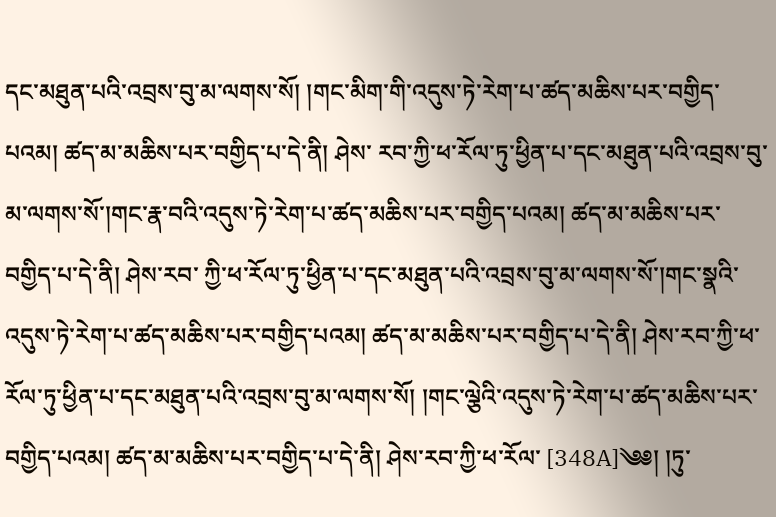དང་མཐུན་པའི་འབྲས་བུ་མ་ལགས་སོ། །གང་མིག་གི་འདུས་ཏེ་རེག་པ་ཚད་མཆིས་པར་བགྱིད་པའམ། ཚད་མ་མཆིས་པར་བགྱིད་པ་དེ་ནི། ཤེས་ རབ་ཀྱི་ཕ་རོལ་ཏུ་ཕྱིན་པ་དང་མཐུན་པའི་འབྲས་བུ་མ་ལགས་སོ་།གང་རྣ་བའི་འདུས་ཏེ་རེག་པ་ཚད་མཆིས་པར་བགྱིད་པའམ། ཚད་མ་མཆིས་པར་བགྱིད་པ་དེ་ནི། ཤེས་རབ་ ཀྱི་ཕ་རོལ་ཏུ་ཕྱིན་པ་དང་མཐུན་པའི་འབྲས་བུ་མ་ལགས་སོ་།གང་སྣའི་འདུས་ཏེ་རེག་པ་ཚད་མཆིས་པར་བགྱིད་པའམ། ཚད་མ་མཆིས་པར་བགྱིད་པ་དེ་ནི། ཤེས་རབ་ཀྱི་ཕ་ རོལ་ཏུ་ཕྱིན་པ་དང་མཐུན་པའི་འབྲས་བུ་མ་ལགས་སོ། །གང་ལྕེའི་འདུས་ཏེ་རེག་པ་ཚད་མཆིས་པར་བགྱིད་པའམ། ཚད་མ་མཆིས་པར་བགྱིད་པ་དེ་ནི། ཤེས་རབ་ཀྱི་ཕ་རོལ་ [348A]༄༅། །ཏུ་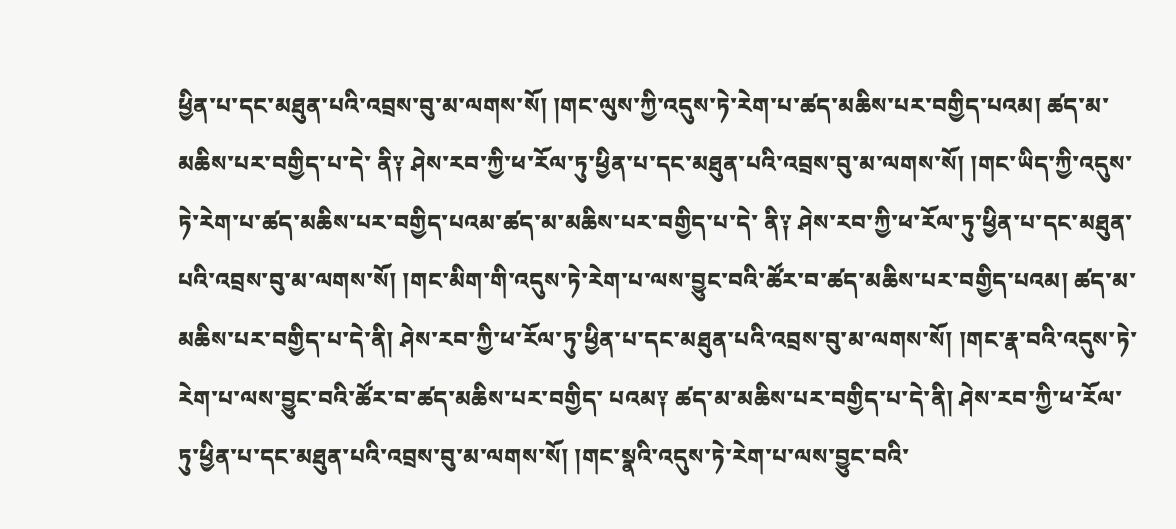ཕྱིན་པ་དང་མཐུན་པའི་འབྲས་བུ་མ་ལགས་སོ། །གང་ལུས་ཀྱི་འདུས་ཏེ་རེག་པ་ཚད་མཆིས་པར་བགྱིད་པའམ། ཚད་མ་མཆིས་པར་བགྱིད་པ་དེ་ ནི༑ ཤེས་རབ་ཀྱི་ཕ་རོལ་ཏུ་ཕྱིན་པ་དང་མཐུན་པའི་འབྲས་བུ་མ་ལགས་སོ། །གང་ཡིད་ཀྱི་འདུས་ཏེ་རེག་པ་ཚད་མཆིས་པར་བགྱིད་པའམ་ཚད་མ་མཆིས་པར་བགྱིད་པ་དེ་ ནི༑ ཤེས་རབ་ཀྱི་ཕ་རོལ་ཏུ་ཕྱིན་པ་དང་མཐུན་པའི་འབྲས་བུ་མ་ལགས་སོ། །གང་མིག་གི་འདུས་ཏེ་རེག་པ་ལས་བྱུང་བའི་ཚོར་བ་ཚད་མཆིས་པར་བགྱིད་པའམ། ཚད་མ་ མཆིས་པར་བགྱིད་པ་དེ་ནི། ཤེས་རབ་ཀྱི་ཕ་རོལ་ཏུ་ཕྱིན་པ་དང་མཐུན་པའི་འབྲས་བུ་མ་ལགས་སོ། །གང་རྣ་བའི་འདུས་ཏེ་རེག་པ་ལས་བྱུང་བའི་ཚོར་བ་ཚད་མཆིས་པར་བགྱིད་ པའམ༑ ཚད་མ་མཆིས་པར་བགྱིད་པ་དེ་ནི། ཤེས་རབ་ཀྱི་ཕ་རོལ་ཏུ་ཕྱིན་པ་དང་མཐུན་པའི་འབྲས་བུ་མ་ལགས་སོ། །གང་སྣའི་འདུས་ཏེ་རེག་པ་ལས་བྱུང་བའི་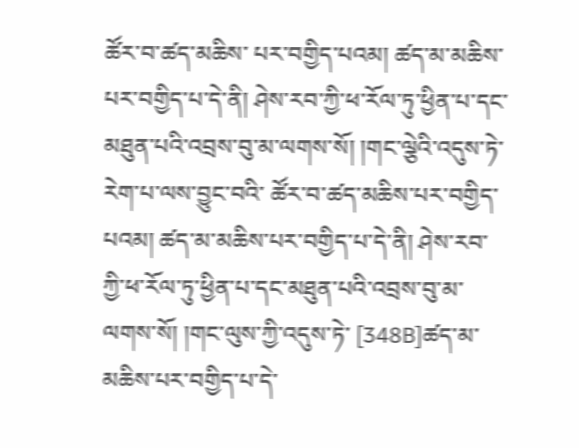ཚོར་བ་ཚད་མཆིས་ པར་བགྱིད་པའམ། ཚད་མ་མཆིས་པར་བགྱིད་པ་དེ་ནི། ཤེས་རབ་ཀྱི་ཕ་རོལ་ཏུ་ཕྱིན་པ་དང་མཐུན་པའི་འབྲས་བུ་མ་ལགས་སོ། །གང་ལྕེའི་འདུས་ཏེ་རེག་པ་ལས་བྱུང་བའི་ ཚོར་བ་ཚད་མཆིས་པར་བགྱིད་པའམ། ཚད་མ་མཆིས་པར་བགྱིད་པ་དེ་ནི། ཤེས་རབ་ཀྱི་ཕ་རོལ་ཏུ་ཕྱིན་པ་དང་མཐུན་པའི་འབྲས་བུ་མ་ལགས་སོ། །གང་ལུས་ཀྱི་འདུས་ཏེ་ [348B]ཚད་མ་མཆིས་པར་བགྱིད་པ་དེ་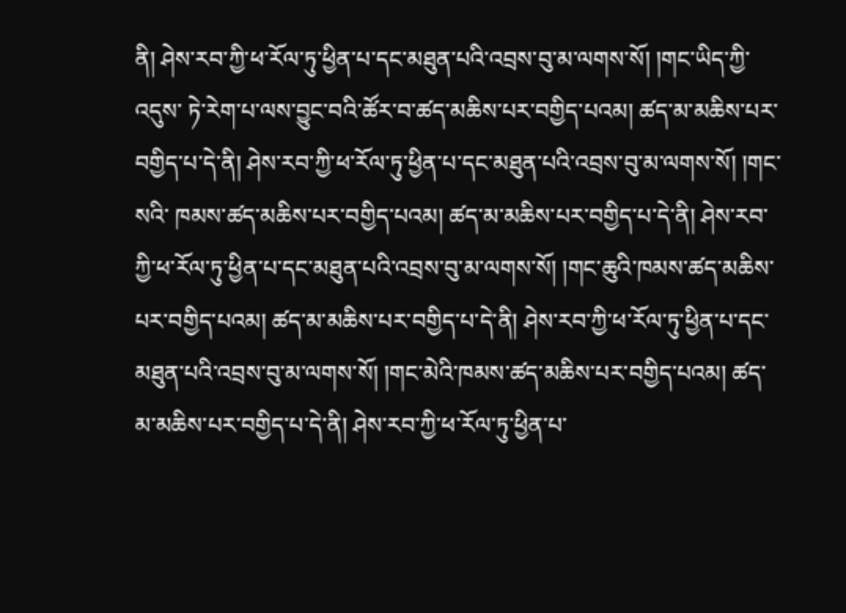ནི། ཤེས་རབ་ཀྱི་ཕ་རོལ་ཏུ་ཕྱིན་པ་དང་མཐུན་པའི་འབྲས་བུ་མ་ལགས་སོ། །གང་ཡིད་ཀྱི་འདུས་ ཏེ་རེག་པ་ལས་བྱུང་བའི་ཚོར་བ་ཚད་མཆིས་པར་བགྱིད་པའམ། ཚད་མ་མཆིས་པར་བགྱིད་པ་དེ་ནི། ཤེས་རབ་ཀྱི་ཕ་རོལ་ཏུ་ཕྱིན་པ་དང་མཐུན་པའི་འབྲས་བུ་མ་ལགས་སོ། །གང་སའི་ ཁམས་ཚད་མཆིས་པར་བགྱིད་པའམ། ཚད་མ་མཆིས་པར་བགྱིད་པ་དེ་ནི། ཤེས་རབ་ཀྱི་ཕ་རོལ་ཏུ་ཕྱིན་པ་དང་མཐུན་པའི་འབྲས་བུ་མ་ལགས་སོ། །གང་ཆུའི་ཁམས་ཚད་མཆིས་ པར་བགྱིད་པའམ། ཚད་མ་མཆིས་པར་བགྱིད་པ་དེ་ནི། ཤེས་རབ་ཀྱི་ཕ་རོལ་ཏུ་ཕྱིན་པ་དང་མཐུན་པའི་འབྲས་བུ་མ་ལགས་སོ། །གང་མེའི་ཁམས་ཚད་མཆིས་པར་བགྱིད་པའམ། ཚད་ མ་མཆིས་པར་བགྱིད་པ་དེ་ནི། ཤེས་རབ་ཀྱི་ཕ་རོལ་ཏུ་ཕྱིན་པ་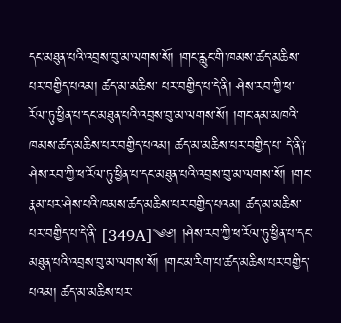དང་མཐུན་པའི་འབྲས་བུ་མ་ལགས་སོ། །གང་རླུང་གི་ཁམས་ཚད་མཆིས་པར་བགྱིད་པའམ། ཚད་མ་མཆིས་ པར་བགྱིད་པ་དེ་ནི། ཤེས་རབ་ཀྱི་ཕ་རོལ་ཏུ་ཕྱིན་པ་དང་མཐུན་པའི་འབྲས་བུ་མ་ལགས་སོ། །གང་ནམ་མཁའི་ཁམས་ཚད་མཆིས་པར་བགྱིད་པའམ། ཚད་མ་མཆིས་པར་བགྱིད་པ་ དེ་ནི༑ ཤེས་རབ་ཀྱི་ཕ་རོལ་ཏུ་ཕྱིན་པ་དང་མཐུན་པའི་འབྲས་བུ་མ་ལགས་སོ། །གང་རྣམ་པར་ཤེས་པའི་ཁམས་ཚད་མཆིས་པར་བགྱིད་པའམ། ཚད་མ་མཆིས་པར་བགྱིད་པ་དེ་ནི་ [349A]༄༅། །ཤེས་རབ་ཀྱི་ཕ་རོལ་ཏུ་ཕྱིན་པ་དང་མཐུན་པའི་འབྲས་བུ་མ་ལགས་སོ། །གང་མ་རིག་པ་ཚད་མཆིས་པར་བགྱིད་པའམ། ཚད་མ་མཆིས་པར་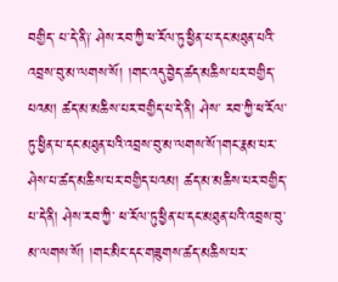བགྱིད་ པ་དེ་ནི༑ ཤེས་རབ་ཀྱི་ཕ་རོལ་ཏུ་ཕྱིན་པ་དང་མཐུན་པའི་འབྲས་བུ་མ་ལགས་སོ། །གང་འདུ་བྱེད་ཚད་མཆིས་པར་བགྱིད་པའམ། ཚད་མ་མཆིས་པར་བགྱིད་པ་དེ་ནི། ཤེས་ རབ་ཀྱི་ཕ་རོལ་ཏུ་ཕྱིན་པ་དང་མཐུན་པའི་འབྲས་བུ་མ་ལགས་སོ་།གང་རྣམ་པར་ཤེས་པ་ཚད་མཆིས་པར་བགྱིད་པའམ། ཚད་མ་མཆིས་པར་བགྱིད་པ་དེ་ནི། ཤེས་རབ་ཀྱི་ ཕ་རོལ་ཏུ་ཕྱིན་པ་དང་མཐུན་པའི་འབྲས་བུ་མ་ལགས་སོ། །གང་མིང་དང་གཟུགས་ཚད་མཆིས་པར་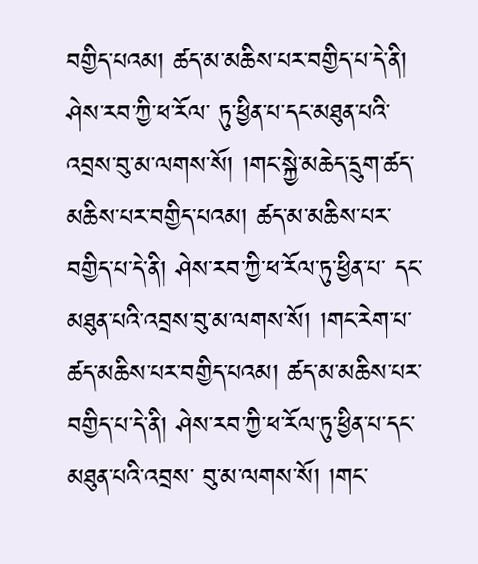བགྱིད་པའམ། ཚད་མ་མཆིས་པར་བགྱིད་པ་དེ་ནི། ཤེས་རབ་ཀྱི་ཕ་རོལ་ ཏུ་ཕྱིན་པ་དང་མཐུན་པའི་འབྲས་བུ་མ་ལགས་སོ། །གང་སྐྱེ་མཆེད་དྲུག་ཚད་མཆིས་པར་བགྱིད་པའམ། ཚད་མ་མཆིས་པར་བགྱིད་པ་དེ་ནི། ཤེས་རབ་ཀྱི་ཕ་རོལ་ཏུ་ཕྱིན་པ་ དང་མཐུན་པའི་འབྲས་བུ་མ་ལགས་སོ། །གང་རེག་པ་ཚད་མཆིས་པར་བགྱིད་པའམ། ཚད་མ་མཆིས་པར་བགྱིད་པ་དེ་ནི། ཤེས་རབ་ཀྱི་ཕ་རོལ་ཏུ་ཕྱིན་པ་དང་མཐུན་པའི་འབྲས་ བུ་མ་ལགས་སོ། །གང་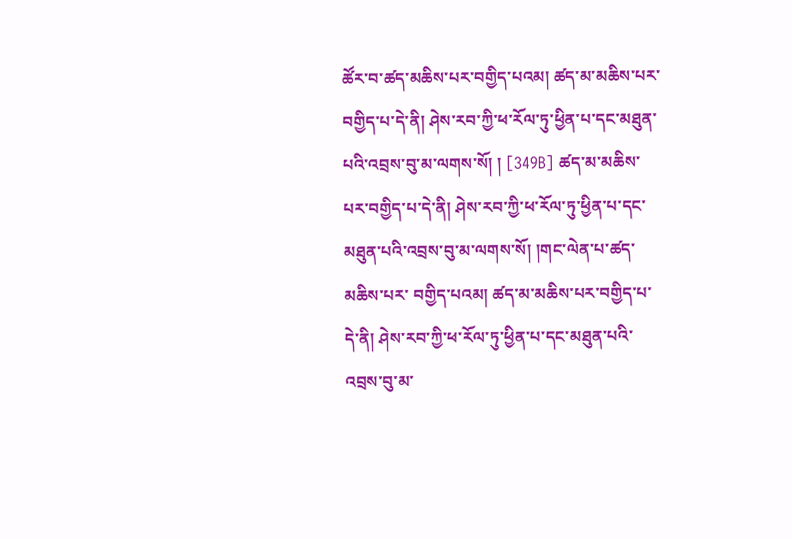ཚོར་བ་ཚད་མཆིས་པར་བགྱིད་པའམ། ཚད་མ་མཆིས་པར་བགྱིད་པ་དེ་ནི། ཤེས་རབ་ཀྱི་ཕ་རོལ་ཏུ་ཕྱིན་པ་དང་མཐུན་པའི་འབྲས་བུ་མ་ལགས་སོ། ། [349B] ཚད་མ་མཆིས་པར་བགྱིད་པ་དེ་ནི། ཤེས་རབ་ཀྱི་ཕ་རོལ་ཏུ་ཕྱིན་པ་དང་མཐུན་པའི་འབྲས་བུ་མ་ལགས་སོ། །གང་ལེན་པ་ཚད་མཆིས་པར་ བགྱིད་པའམ། ཚད་མ་མཆིས་པར་བགྱིད་པ་དེ་ནི། ཤེས་རབ་ཀྱི་ཕ་རོལ་ཏུ་ཕྱིན་པ་དང་མཐུན་པའི་འབྲས་བུ་མ་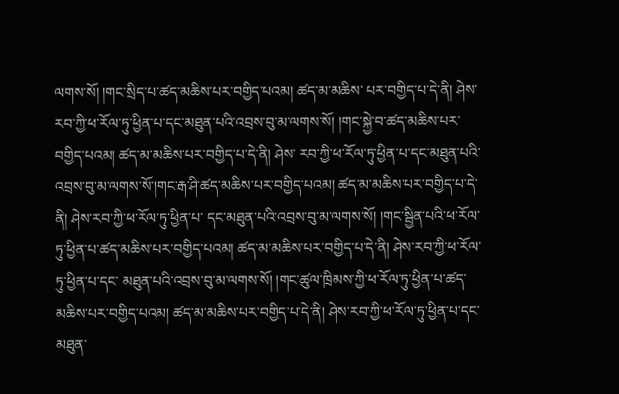ལགས་སོ། །གང་སྲིད་པ་ཚད་མཆིས་པར་བགྱིད་པའམ། ཚད་མ་མཆིས་ པར་བགྱིད་པ་དེ་ནི། ཤེས་རབ་ཀྱི་ཕ་རོལ་ཏུ་ཕྱིན་པ་དང་མཐུན་པའི་འབྲས་བུ་མ་ལགས་སོ། །གང་སྐྱེ་བ་ཚད་མཆིས་པར་བགྱིད་པའམ། ཚད་མ་མཆིས་པར་བགྱིད་པ་དེ་ནི། ཤེས་ རབ་ཀྱི་ཕ་རོལ་ཏུ་ཕྱིན་པ་དང་མཐུན་པའི་འབྲས་བུ་མ་ལགས་སོ་།གང་རྒ་ཤི་ཚད་མཆིས་པར་བགྱིད་པའམ། ཚད་མ་མཆིས་པར་བགྱིད་པ་དེ་ནི། ཤེས་རབ་ཀྱི་ཕ་རོལ་ཏུ་ཕྱིན་པ་ དང་མཐུན་པའི་འབྲས་བུ་མ་ལགས་སོ། །གང་སྦྱིན་པའི་ཕ་རོལ་ཏུ་ཕྱིན་པ་ཚད་མཆིས་པར་བགྱིད་པའམ། ཚད་མ་མཆིས་པར་བགྱིད་པ་དེ་ནི། ཤེས་རབ་ཀྱི་ཕ་རོལ་ཏུ་ཕྱིན་པ་དང་ མཐུན་པའི་འབྲས་བུ་མ་ལགས་སོ། །གང་ཚུལ་ཁྲིམས་ཀྱི་ཕ་རོལ་ཏུ་ཕྱིན་པ་ཚད་མཆིས་པར་བགྱིད་པའམ། ཚད་མ་མཆིས་པར་བགྱིད་པ་དེ་ནི། ཤེས་རབ་ཀྱི་ཕ་རོལ་ཏུ་ཕྱིན་པ་དང་ མཐུན་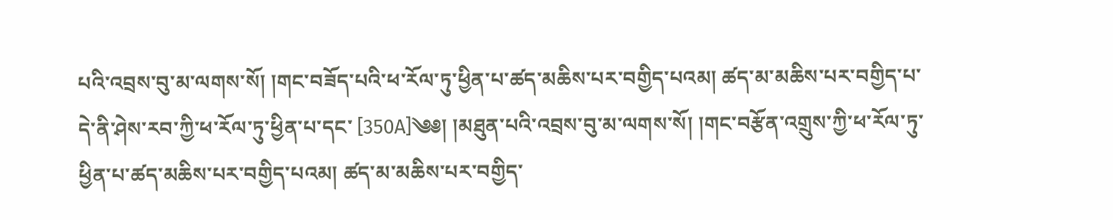པའི་འབྲས་བུ་མ་ལགས་སོ། །གང་བཟོད་པའི་ཕ་རོལ་ཏུ་ཕྱིན་པ་ཚད་མཆིས་པར་བགྱིད་པའམ། ཚད་མ་མཆིས་པར་བགྱིད་པ་དེ་ནི་ཤེས་རབ་ཀྱི་ཕ་རོལ་ཏུ་ཕྱིན་པ་དང་ [350A]༄༅། །མཐུན་པའི་འབྲས་བུ་མ་ལགས་སོ། །གང་བརྩོན་འགྲུས་ཀྱི་ཕ་རོལ་ཏུ་ཕྱིན་པ་ཚད་མཆིས་པར་བགྱིད་པའམ། ཚད་མ་མཆིས་པར་བགྱིད་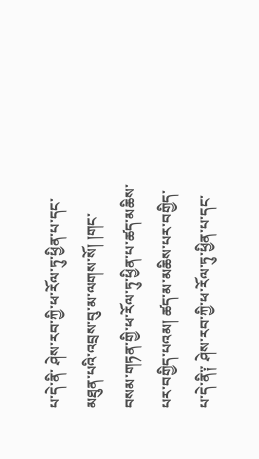པ་དེ་ནི་ ཤེས་རབ་ཀྱི་ཕ་རོལ་ཏུ་ཕྱིན་པ་དང་མཐུན་པའི་འབྲས་བུ་མ་ལགས་སོ། །གང་བསམ་གཏན་གྱི་ཕ་རོལ་ཏུ་ཕྱིན་པ་ཚད་མཆིས་པར་བགྱིད་པའམ། ཚད་མ་མཆིས་པར་བགྱིད་ པ་དེ་ནི༑ ཤེས་རབ་ཀྱི་ཕ་རོལ་ཏུ་ཕྱིན་པ་དང་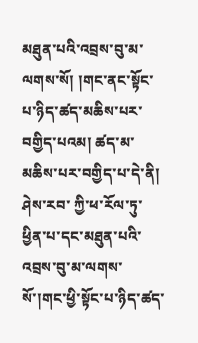མཐུན་པའི་འབྲས་བུ་མ་ལགས་སོ། །གང་ནང་སྟོང་པ་ཉིད་ཚད་མཆིས་པར་བགྱིད་པའམ། ཚད་མ་མཆིས་པར་བགྱིད་པ་དེ་ནི། ཤེས་རབ་ ཀྱི་ཕ་རོལ་ཏུ་ཕྱིན་པ་དང་མཐུན་པའི་འབྲས་བུ་མ་ལགས་སོ་།གང་ཕྱི་སྟོང་པ་ཉིད་ཚད་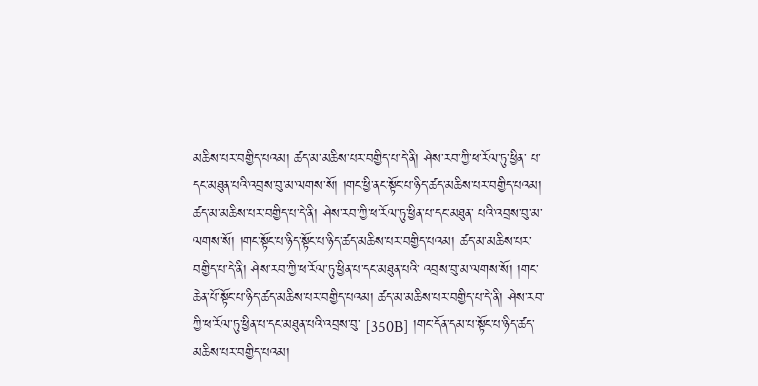མཆིས་པར་བགྱིད་པའམ། ཚད་མ་མཆིས་པར་བགྱིད་པ་དེ་ནི། ཤེས་རབ་ཀྱི་ཕ་རོལ་ཏུ་ཕྱིན་ པ་དང་མཐུན་པའི་འབྲས་བུ་མ་ལགས་སོ། །གང་ཕྱི་ནང་སྟོང་པ་ཉིད་ཚད་མཆིས་པར་བགྱིད་པའམ། ཚད་མ་མཆིས་པར་བགྱིད་པ་དེ་ནི། ཤེས་རབ་ཀྱི་ཕ་རོལ་ཏུ་ཕྱིན་པ་དང་མཐུན་ པའི་འབྲས་བུ་མ་ལགས་སོ། །གང་སྟོང་པ་ཉིད་སྟོང་པ་ཉིད་ཚད་མཆིས་པར་བགྱིད་པའམ། ཚད་མ་མཆིས་པར་བགྱིད་པ་དེ་ནི། ཤེས་རབ་ཀྱི་ཕ་རོལ་ཏུ་ཕྱིན་པ་དང་མཐུན་པའི་ འབྲས་བུ་མ་ལགས་སོ། །གང་ཆེན་པོ་སྟོང་པ་ཉིད་ཚད་མཆིས་པར་བགྱིད་པའམ། ཚད་མ་མཆིས་པར་བགྱིད་པ་དེ་ནི། ཤེས་རབ་ཀྱི་ཕ་རོལ་ཏུ་ཕྱིན་པ་དང་མཐུན་པའི་འབྲས་བུ་ [350B] །གང་དོན་དམ་པ་སྟོང་པ་ཉིད་ཚད་མཆིས་པར་བགྱིད་པའམ།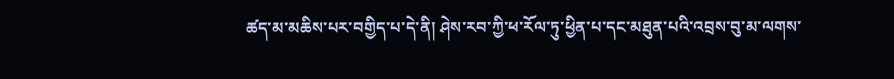ཚད་མ་མཆིས་པར་བགྱིད་པ་དེ་ནི། ཤེས་རབ་ཀྱི་ཕ་རོལ་ཏུ་ཕྱིན་པ་དང་མཐུན་པའི་འབྲས་བུ་མ་ལགས་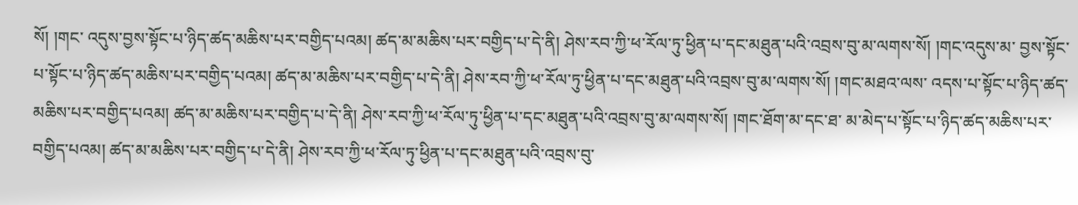སོ། །གང་ འདུས་བྱས་སྟོང་པ་ཉིད་ཚད་མཆིས་པར་བགྱིད་པའམ། ཚད་མ་མཆིས་པར་བགྱིད་པ་དེ་ནི། ཤེས་རབ་ཀྱི་ཕ་རོལ་ཏུ་ཕྱིན་པ་དང་མཐུན་པའི་འབྲས་བུ་མ་ལགས་སོ། །གང་འདུས་མ་ བྱས་སྟོང་པ་སྟོང་པ་ཉིད་ཚད་མཆིས་པར་བགྱིད་པའམ། ཚད་མ་མཆིས་པར་བགྱིད་པ་དེ་ནི། ཤེས་རབ་ཀྱི་ཕ་རོལ་ཏུ་ཕྱིན་པ་དང་མཐུན་པའི་འབྲས་བུ་མ་ལགས་སོ། །གང་མཐའ་ལས་ འདས་པ་སྟོང་པ་ཉིད་ཚད་མཆིས་པར་བགྱིད་པའམ། ཚད་མ་མཆིས་པར་བགྱིད་པ་དེ་ནི། ཤེས་རབ་ཀྱི་ཕ་རོལ་ཏུ་ཕྱིན་པ་དང་མཐུན་པའི་འབྲས་བུ་མ་ལགས་སོ། །གང་ཐོག་མ་དང་ཐ་ མ་མེད་པ་སྟོང་པ་ཉིད་ཚད་མཆིས་པར་བགྱིད་པའམ། ཚད་མ་མཆིས་པར་བགྱིད་པ་དེ་ནི། ཤེས་རབ་ཀྱི་ཕ་རོལ་ཏུ་ཕྱིན་པ་དང་མཐུན་པའི་འབྲས་བུ་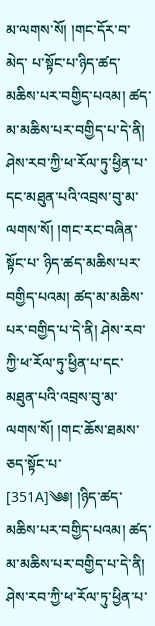མ་ལགས་སོ། །གང་དོར་བ་མེད་ པ་སྟོང་པ་ཉིད་ཚད་མཆིས་པར་བགྱིད་པའམ། ཚད་མ་མཆིས་པར་བགྱིད་པ་དེ་ནི། ཤེས་རབ་ཀྱི་ཕ་རོལ་ཏུ་ཕྱིན་པ་དང་མཐུན་པའི་འབྲས་བུ་མ་ལགས་སོ། །གང་རང་བཞིན་སྟོང་པ་ ཉིད་ཚད་མཆིས་པར་བགྱིད་པའམ། ཚད་མ་མཆིས་པར་བགྱིད་པ་དེ་ནི། ཤེས་རབ་ཀྱི་ཕ་རོལ་ཏུ་ཕྱིན་པ་དང་མཐུན་པའི་འབྲས་བུ་མ་ལགས་སོ། །གང་ཆོས་ཐམས་ཅད་སྟོང་པ་ [351A]༄༅། །ཉིད་ཚད་མཆིས་པར་བགྱིད་པའམ། ཚད་མ་མཆིས་པར་བགྱིད་པ་དེ་ནི། ཤེས་རབ་ཀྱི་ཕ་རོལ་ཏུ་ཕྱིན་པ་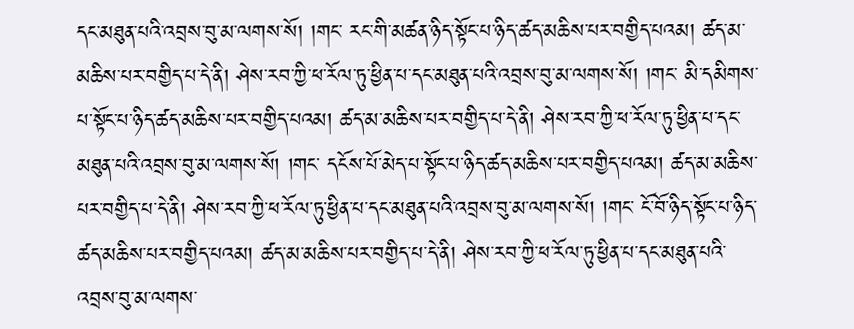དང་མཐུན་པའི་འབྲས་བུ་མ་ལགས་སོ། །གང་ རང་གི་མཚན་ཉིད་སྟོང་པ་ཉིད་ཚད་མཆིས་པར་བགྱིད་པའམ། ཚད་མ་མཆིས་པར་བགྱིད་པ་དེ་ནི། ཤེས་རབ་ཀྱི་ཕ་རོལ་ཏུ་ཕྱིན་པ་དང་མཐུན་པའི་འབྲས་བུ་མ་ལགས་སོ། །གང་ མི་དམིགས་པ་སྟོང་པ་ཉིད་ཚད་མཆིས་པར་བགྱིད་པའམ། ཚད་མ་མཆིས་པར་བགྱིད་པ་དེ་ནི། ཤེས་རབ་ཀྱི་ཕ་རོལ་ཏུ་ཕྱིན་པ་དང་མཐུན་པའི་འབྲས་བུ་མ་ལགས་སོ། །གང་ དངོས་པོ་མེད་པ་སྟོང་པ་ཉིད་ཚད་མཆིས་པར་བགྱིད་པའམ། ཚད་མ་མཆིས་པར་བགྱིད་པ་དེ་ནི། ཤེས་རབ་ཀྱི་ཕ་རོལ་ཏུ་ཕྱིན་པ་དང་མཐུན་པའི་འབྲས་བུ་མ་ལགས་སོ། །གང་ ངོ་བོ་ཉིད་སྟོང་པ་ཉིད་ཚད་མཆིས་པར་བགྱིད་པའམ། ཚད་མ་མཆིས་པར་བགྱིད་པ་དེ་ནི། ཤེས་རབ་ཀྱི་ཕ་རོལ་ཏུ་ཕྱིན་པ་དང་མཐུན་པའི་འབྲས་བུ་མ་ལགས་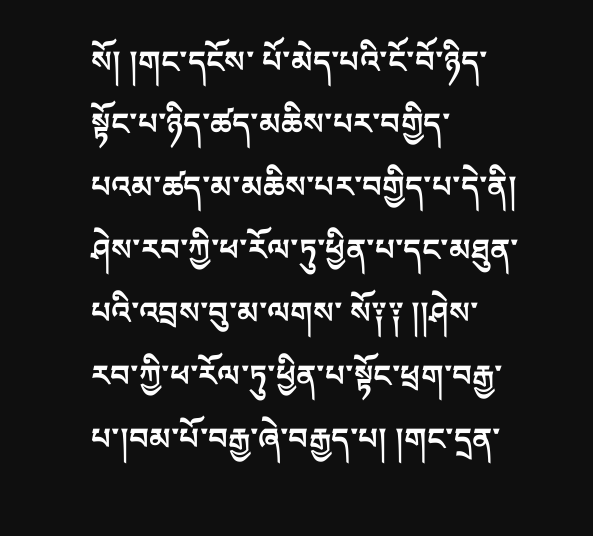སོ། །གང་དངོས་ པོ་མེད་པའི་ངོ་བོ་ཉིད་སྟོང་པ་ཉིད་ཚད་མཆིས་པར་བགྱིད་པའམ་ཚད་མ་མཆིས་པར་བགྱིད་པ་དེ་ནི། ཤེས་རབ་ཀྱི་ཕ་རོལ་ཏུ་ཕྱིན་པ་དང་མཐུན་པའི་འབྲས་བུ་མ་ལགས་ སོ༑༑ །།ཤེས་རབ་ཀྱི་ཕ་རོལ་ཏུ་ཕྱིན་པ་སྟོང་ཕྲག་བརྒྱ་པ་།བམ་པོ་བརྒྱ་ཞེ་བརྒྱད་པ། །གང་དྲན་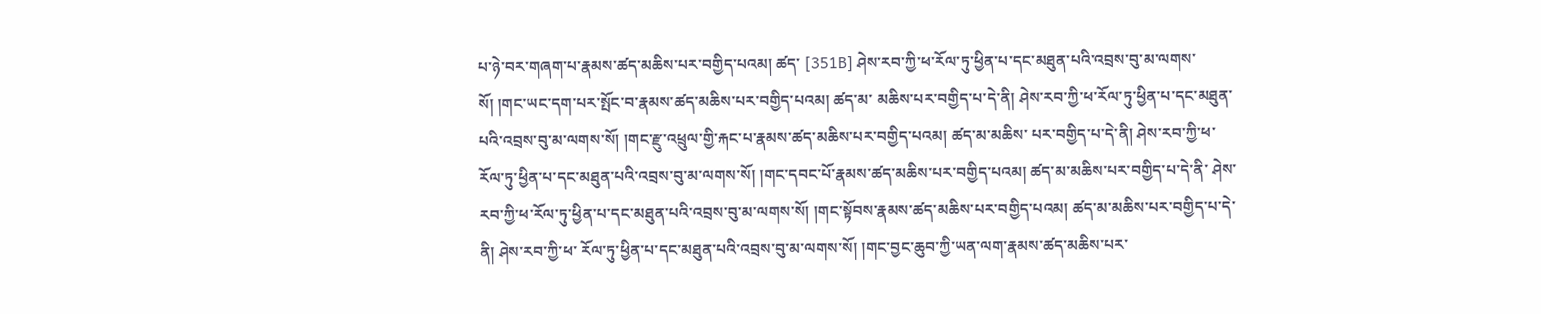པ་ཉེ་བར་གཞག་པ་རྣམས་ཚད་མཆིས་པར་བགྱིད་པའམ། ཚད་ [351B] ཤེས་རབ་ཀྱི་ཕ་རོལ་ཏུ་ཕྱིན་པ་དང་མཐུན་པའི་འབྲས་བུ་མ་ལགས་སོ། །གང་ཡང་དག་པར་སྤོང་བ་རྣམས་ཚད་མཆིས་པར་བགྱིད་པའམ། ཚད་མ་ མཆིས་པར་བགྱིད་པ་དེ་ནི། ཤེས་རབ་ཀྱི་ཕ་རོལ་ཏུ་ཕྱིན་པ་དང་མཐུན་པའི་འབྲས་བུ་མ་ལགས་སོ། །གང་རྫུ་འཕྲུལ་གྱི་རྐང་པ་རྣམས་ཚད་མཆིས་པར་བགྱིད་པའམ། ཚད་མ་མཆིས་ པར་བགྱིད་པ་དེ་ནི། ཤེས་རབ་ཀྱི་ཕ་རོལ་ཏུ་ཕྱིན་པ་དང་མཐུན་པའི་འབྲས་བུ་མ་ལགས་སོ། །གང་དབང་པོ་རྣམས་ཚད་མཆིས་པར་བགྱིད་པའམ། ཚད་མ་མཆིས་པར་བགྱིད་པ་དེ་ནི་ ཤེས་རབ་ཀྱི་ཕ་རོལ་ཏུ་ཕྱིན་པ་དང་མཐུན་པའི་འབྲས་བུ་མ་ལགས་སོ། །གང་སྟོབས་རྣམས་ཚད་མཆིས་པར་བགྱིད་པའམ། ཚད་མ་མཆིས་པར་བགྱིད་པ་དེ་ནི། ཤེས་རབ་ཀྱི་ཕ་ རོལ་ཏུ་ཕྱིན་པ་དང་མཐུན་པའི་འབྲས་བུ་མ་ལགས་སོ། །གང་བྱང་ཆུབ་ཀྱི་ཡན་ལག་རྣམས་ཚད་མཆིས་པར་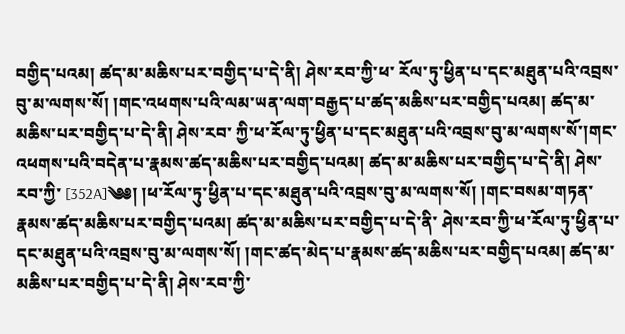བགྱིད་པའམ། ཚད་མ་མཆིས་པར་བགྱིད་པ་དེ་ནི། ཤེས་རབ་ཀྱི་ཕ་ རོལ་ཏུ་ཕྱིན་པ་དང་མཐུན་པའི་འབྲས་བུ་མ་ལགས་སོ། །གང་འཕགས་པའི་ལམ་ཡན་ལག་བརྒྱད་པ་ཚད་མཆིས་པར་བགྱིད་པའམ། ཚད་མ་མཆིས་པར་བགྱིད་པ་དེ་ནི། ཤེས་རབ་ ཀྱི་ཕ་རོལ་ཏུ་ཕྱིན་པ་དང་མཐུན་པའི་འབྲས་བུ་མ་ལགས་སོ་།གང་འཕགས་པའི་བདེན་པ་རྣམས་ཚད་མཆིས་པར་བགྱིད་པའམ། ཚད་མ་མཆིས་པར་བགྱིད་པ་དེ་ནི། ཤེས་རབ་ཀྱི་ [352A]༄༅། །ཕ་རོལ་ཏུ་ཕྱིན་པ་དང་མཐུན་པའི་འབྲས་བུ་མ་ལགས་སོ། །གང་བསམ་གཏན་རྣམས་ཚད་མཆིས་པར་བགྱིད་པའམ། ཚད་མ་མཆིས་པར་བགྱིད་པ་དེ་ནི་ ཤེས་རབ་ཀྱི་ཕ་རོལ་ཏུ་ཕྱིན་པ་དང་མཐུན་པའི་འབྲས་བུ་མ་ལགས་སོ། །གང་ཚད་མེད་པ་རྣམས་ཚད་མཆིས་པར་བགྱིད་པའམ། ཚད་མ་མཆིས་པར་བགྱིད་པ་དེ་ནི། ཤེས་རབ་ཀྱི་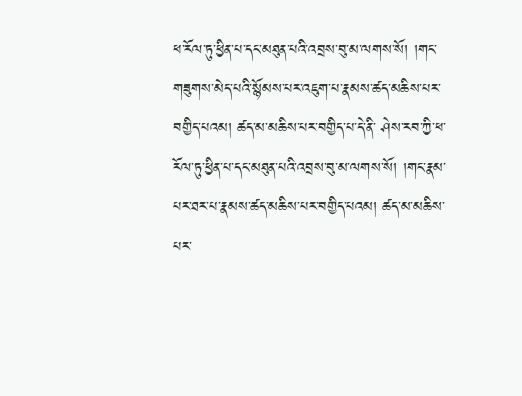ཕ་རོལ་ཏུ་ཕྱིན་པ་དང་མཐུན་པའི་འབྲས་བུ་མ་ལགས་སོ། །གང་གཟུགས་མེད་པའི་སྙོམས་པར་འཇུག་པ་རྣམས་ཚད་མཆིས་པར་བགྱིད་པའམ། ཚད་མ་མཆིས་པར་བགྱིད་པ་དེ་ནི་ ཤེས་རབ་ཀྱི་ཕ་རོལ་ཏུ་ཕྱིན་པ་དང་མཐུན་པའི་འབྲས་བུ་མ་ལགས་སོ། །གང་རྣམ་པར་ཐར་པ་རྣམས་ཚད་མཆིས་པར་བགྱིད་པའམ། ཚད་མ་མཆིས་པར་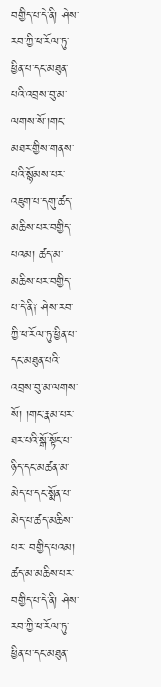བགྱིད་པ་དེ་ནི། ཤེས་ རབ་ཀྱི་ཕ་རོལ་ཏུ་ཕྱིན་པ་དང་མཐུན་པའི་འབྲས་བུ་མ་ལགས་སོ་།གང་མཐར་གྱིས་གནས་པའི་སྙོམས་པར་འཇུག་པ་དགུ་ཚད་མཆིས་པར་བགྱིད་པའམ། ཚད་མ་མཆིས་པར་བགྱིད་ པ་དེ་ནི༑ ཤེས་རབ་ཀྱི་ཕ་རོལ་ཏུ་ཕྱིན་པ་དང་མཐུན་པའི་འབྲས་བུ་མ་ལགས་སོ། །གང་རྣམ་པར་ཐར་པའི་སྒོ་སྟོང་པ་ཉིད་དང་མཚན་མ་མེད་པ་དང་སྨོན་པ་མེད་པ་ཚད་མཆིས་པར་ བགྱིད་པའམ། ཚད་མ་མཆིས་པར་བགྱིད་པ་དེ་ནི། ཤེས་རབ་ཀྱི་ཕ་རོལ་ཏུ་ཕྱིན་པ་དང་མཐུན་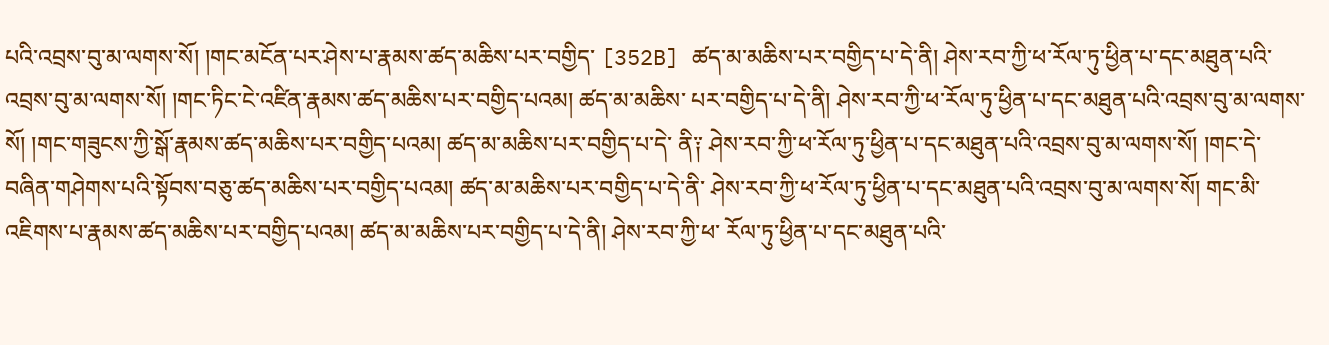པའི་འབྲས་བུ་མ་ལགས་སོ། །གང་མངོན་པར་ཤེས་པ་རྣམས་ཚད་མཆིས་པར་བགྱིད་ [352B] ཚད་མ་མཆིས་པར་བགྱིད་པ་དེ་ནི། ཤེས་རབ་ཀྱི་ཕ་རོལ་ཏུ་ཕྱིན་པ་དང་མཐུན་པའི་འབྲས་བུ་མ་ལགས་སོ། །གང་ཏིང་ངེ་འཛིན་རྣམས་ཚད་མཆིས་པར་བགྱིད་པའམ། ཚད་མ་མཆིས་ པར་བགྱིད་པ་དེ་ནི། ཤེས་རབ་ཀྱི་ཕ་རོལ་ཏུ་ཕྱིན་པ་དང་མཐུན་པའི་འབྲས་བུ་མ་ལགས་སོ། །གང་གཟུངས་ཀྱི་སྒོ་རྣམས་ཚད་མཆིས་པར་བགྱིད་པའམ། ཚད་མ་མཆིས་པར་བགྱིད་པ་དེ་ ནི༑ ཤེས་རབ་ཀྱི་ཕ་རོལ་ཏུ་ཕྱིན་པ་དང་མཐུན་པའི་འབྲས་བུ་མ་ལགས་སོ། །གང་དེ་བཞིན་གཤེགས་པའི་སྟོབས་བཅུ་ཚད་མཆིས་པར་བགྱིད་པའམ། ཚད་མ་མཆིས་པར་བགྱིད་པ་དེ་ནི་ ཤེས་རབ་ཀྱི་ཕ་རོལ་ཏུ་ཕྱིན་པ་དང་མཐུན་པའི་འབྲས་བུ་མ་ལགས་སོ། གང་མི་འཇིགས་པ་རྣམས་ཚད་མཆིས་པར་བགྱིད་པའམ། ཚད་མ་མཆིས་པར་བགྱིད་པ་དེ་ནི། ཤེས་རབ་ཀྱི་ཕ་ རོལ་ཏུ་ཕྱིན་པ་དང་མཐུན་པའི་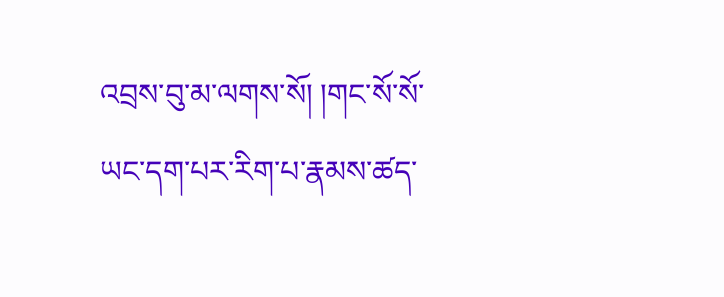འབྲས་བུ་མ་ལགས་སོ། །གང་སོ་སོ་ཡང་དག་པར་རིག་པ་རྣམས་ཚད་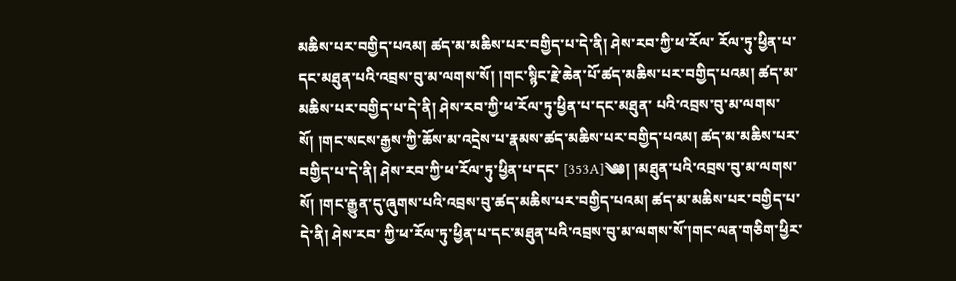མཆིས་པར་བགྱིད་པའམ། ཚད་མ་མཆིས་པར་བགྱིད་པ་དེ་ནི། ཤེས་རབ་ཀྱི་ཕ་རོལ་ རོལ་ཏུ་ཕྱིན་པ་དང་མཐུན་པའི་འབྲས་བུ་མ་ལགས་སོ། །གང་སྙིང་རྗེ་ཆེན་པོ་ཚད་མཆིས་པར་བགྱིད་པའམ། ཚད་མ་མཆིས་པར་བགྱིད་པ་དེ་ནི། ཤེས་རབ་ཀྱི་ཕ་རོལ་ཏུ་ཕྱིན་པ་དང་མཐུན་ པའི་འབྲས་བུ་མ་ལགས་སོ། །གང་སངས་རྒྱས་ཀྱི་ཆོས་མ་འདྲེས་པ་རྣམས་ཚད་མཆིས་པར་བགྱིད་པའམ། ཚད་མ་མཆིས་པར་བགྱིད་པ་དེ་ནི། ཤེས་རབ་ཀྱི་ཕ་རོལ་ཏུ་ཕྱིན་པ་དང་ [353A]༄༅། །མཐུན་པའི་འབྲས་བུ་མ་ལགས་སོ། །གང་རྒྱུན་དུ་ཞུགས་པའི་འབྲས་བུ་ཚད་མཆིས་པར་བགྱིད་པའམ། ཚད་མ་མཆིས་པར་བགྱིད་པ་དེ་ནི། ཤེས་རབ་ ཀྱི་ཕ་རོལ་ཏུ་ཕྱིན་པ་དང་མཐུན་པའི་འབྲས་བུ་མ་ལགས་སོ་།གང་ལན་གཅིག་ཕྱིར་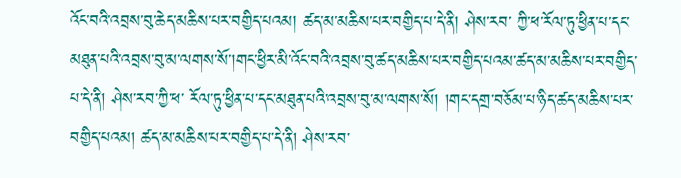འོང་བའི་འབྲས་བུ་ཆེད་མཆིས་པར་བགྱིད་པའམ། ཚད་མ་མཆིས་པར་བགྱིད་པ་དེ་ནི། ཤེས་རབ་ ཀྱི་ཕ་རོལ་ཏུ་ཕྱིན་པ་དང་མཐུན་པའི་འབྲས་བུ་མ་ལགས་སོ་།གང་ཕྱིར་མི་འོང་བའི་འབྲས་བུ་ཚད་མཆིས་པར་བགྱིད་པའམ་ཚད་མ་མཆིས་པར་བགྱིད་པ་དེ་ནི། ཤེས་རབ་ཀྱི་ཕ་ རོལ་ཏུ་ཕྱིན་པ་དང་མཐུན་པའི་འབྲས་བུ་མ་ལགས་སོ། །གང་དགྲ་བཅོམ་པ་ཉིད་ཚད་མཆིས་པར་བགྱིད་པའམ། ཚད་མ་མཆིས་པར་བགྱིད་པ་དེ་ནི། ཤེས་རབ་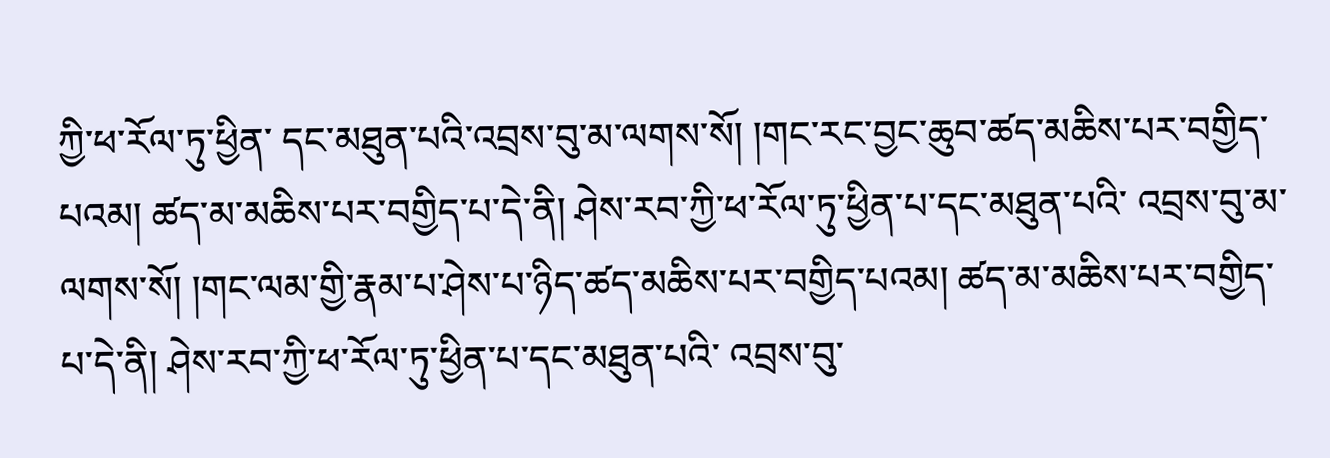ཀྱི་ཕ་རོལ་ཏུ་ཕྱིན་ དང་མཐུན་པའི་འབྲས་བུ་མ་ལགས་སོ། །གང་རང་བྱང་ཆུབ་ཚད་མཆིས་པར་བགྱིད་པའམ། ཚད་མ་མཆིས་པར་བགྱིད་པ་དེ་ནི། ཤེས་རབ་ཀྱི་ཕ་རོལ་ཏུ་ཕྱིན་པ་དང་མཐུན་པའི་ འབྲས་བུ་མ་ལགས་སོ། །གང་ལམ་གྱི་རྣམ་པ་ཤེས་པ་ཉིད་ཚད་མཆིས་པར་བགྱིད་པའམ། ཚད་མ་མཆིས་པར་བགྱིད་པ་དེ་ནི། ཤེས་རབ་ཀྱི་ཕ་རོལ་ཏུ་ཕྱིན་པ་དང་མཐུན་པའི་ འབྲས་བུ་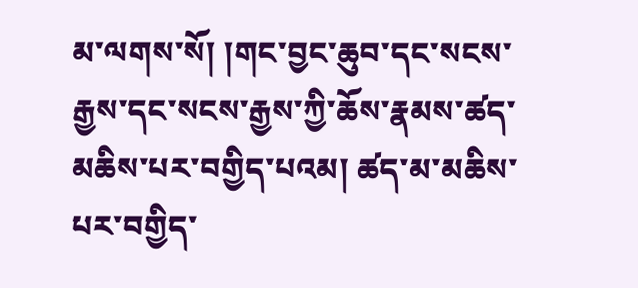མ་ལགས་སོ། །གང་བྱང་ཆུབ་དང་སངས་རྒྱས་དང་སངས་རྒྱས་ཀྱི་ཆོས་རྣམས་ཚད་མཆིས་པར་བགྱིད་པའམ། ཚད་མ་མཆིས་པར་བགྱིད་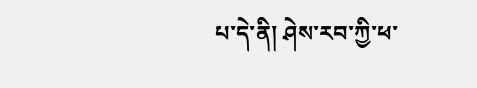པ་དེ་ནི། ཤེས་རབ་ཀྱི་ཕ་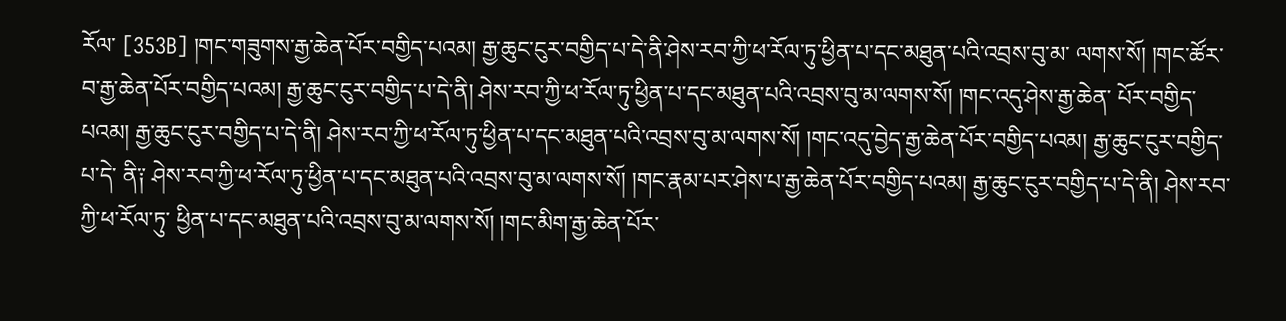རོལ་ [353B] །གང་གཟུགས་རྒྱ་ཆེན་པོར་བགྱིད་པའམ། རྒྱ་ཆུང་ངུར་བགྱིད་པ་དེ་ནི་ཤེས་རབ་ཀྱི་ཕ་རོལ་ཏུ་ཕྱིན་པ་དང་མཐུན་པའི་འབྲས་བུ་མ་ ལགས་སོ། །གང་ཚོར་བ་རྒྱ་ཆེན་པོར་བགྱིད་པའམ། རྒྱ་ཆུང་ངུར་བགྱིད་པ་དེ་ནི། ཤེས་རབ་ཀྱི་ཕ་རོལ་ཏུ་ཕྱིན་པ་དང་མཐུན་པའི་འབྲས་བུ་མ་ལགས་སོ། །གང་འདུ་ཤེས་རྒྱ་ཆེན་ པོར་བགྱིད་པའམ། རྒྱ་ཆུང་ངུར་བགྱིད་པ་དེ་ནི། ཤེས་རབ་ཀྱི་ཕ་རོལ་ཏུ་ཕྱིན་པ་དང་མཐུན་པའི་འབྲས་བུ་མ་ལགས་སོ། །གང་འདུ་བྱེད་རྒྱ་ཆེན་པོར་བགྱིད་པའམ། རྒྱ་ཆུང་ངུར་བགྱིད་པ་དེ་ ནི༑ ཤེས་རབ་ཀྱི་ཕ་རོལ་ཏུ་ཕྱིན་པ་དང་མཐུན་པའི་འབྲས་བུ་མ་ལགས་སོ། །གང་རྣམ་པར་ཤེས་པ་རྒྱ་ཆེན་པོར་བགྱིད་པའམ། རྒྱ་ཆུང་ངུར་བགྱིད་པ་དེ་ནི། ཤེས་རབ་ཀྱི་ཕ་རོལ་ཏུ་ ཕྱིན་པ་དང་མཐུན་པའི་འབྲས་བུ་མ་ལགས་སོ། །གང་མིག་རྒྱ་ཆེན་པོར་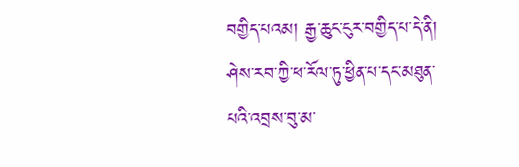བགྱིད་པའམ། རྒྱ་ཆུང་ངུར་བགྱིད་པ་དེ་ནི། ཤེས་རབ་ཀྱི་ཕ་རོལ་ཏུ་ཕྱིན་པ་དང་མཐུན་པའི་འབྲས་བུ་མ་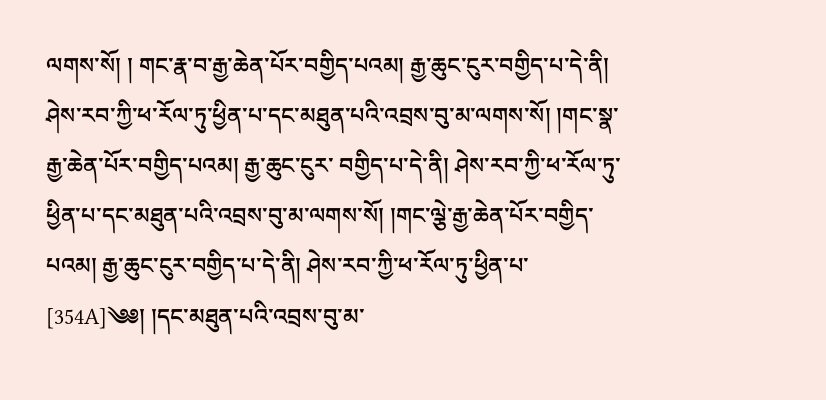ལགས་སོ། ། གང་རྣ་བ་རྒྱ་ཆེན་པོར་བགྱིད་པའམ། རྒྱ་ཆུང་ངུར་བགྱིད་པ་དེ་ནི། ཤེས་རབ་ཀྱི་ཕ་རོལ་ཏུ་ཕྱིན་པ་དང་མཐུན་པའི་འབྲས་བུ་མ་ལགས་སོ། །གང་སྣ་རྒྱ་ཆེན་པོར་བགྱིད་པའམ། རྒྱ་ཆུང་ངུར་ བགྱིད་པ་དེ་ནི། ཤེས་རབ་ཀྱི་ཕ་རོལ་ཏུ་ཕྱིན་པ་དང་མཐུན་པའི་འབྲས་བུ་མ་ལགས་སོ། །གང་ལྕེ་རྒྱ་ཆེན་པོར་བགྱིད་པའམ། རྒྱ་ཆུང་ངུར་བགྱིད་པ་དེ་ནི། ཤེས་རབ་ཀྱི་ཕ་རོལ་ཏུ་ཕྱིན་པ་ [354A]༄༅། །དང་མཐུན་པའི་འབྲས་བུ་མ་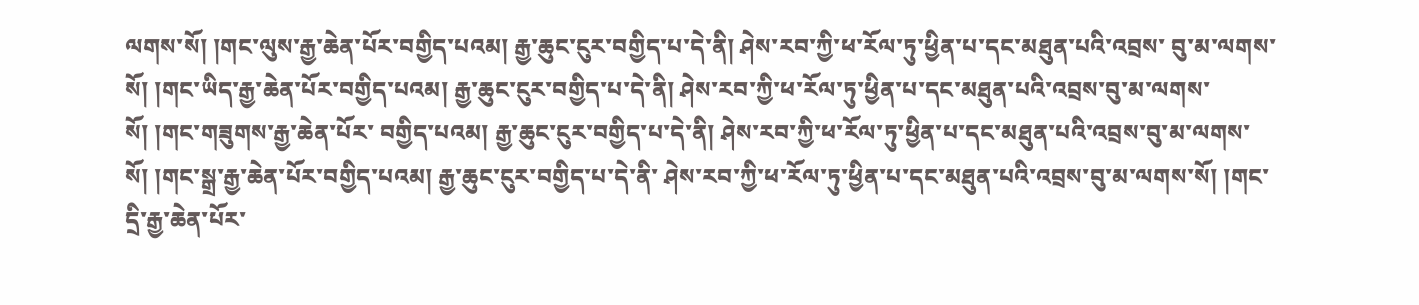ལགས་སོ། །གང་ལུས་རྒྱ་ཆེན་པོར་བགྱིད་པའམ། རྒྱ་ཆུང་ངུར་བགྱིད་པ་དེ་ནི། ཤེས་རབ་ཀྱི་ཕ་རོལ་ཏུ་ཕྱིན་པ་དང་མཐུན་པའི་འབྲས་ བུ་མ་ལགས་སོ། །གང་ཡིད་རྒྱ་ཆེན་པོར་བགྱིད་པའམ། རྒྱ་ཆུང་ངུར་བགྱིད་པ་དེ་ནི། ཤེས་རབ་ཀྱི་ཕ་རོལ་ཏུ་ཕྱིན་པ་དང་མཐུན་པའི་འབྲས་བུ་མ་ལགས་སོ། །གང་གཟུགས་རྒྱ་ཆེན་པོར་ བགྱིད་པའམ། རྒྱ་ཆུང་ངུར་བགྱིད་པ་དེ་ནི། ཤེས་རབ་ཀྱི་ཕ་རོལ་ཏུ་ཕྱིན་པ་དང་མཐུན་པའི་འབྲས་བུ་མ་ལགས་སོ། །གང་སྒྲ་རྒྱ་ཆེན་པོར་བགྱིད་པའམ། རྒྱ་ཆུང་ངུར་བགྱིད་པ་དེ་ནི་ ཤེས་རབ་ཀྱི་ཕ་རོལ་ཏུ་ཕྱིན་པ་དང་མཐུན་པའི་འབྲས་བུ་མ་ལགས་སོ། །གང་དྲི་རྒྱ་ཆེན་པོར་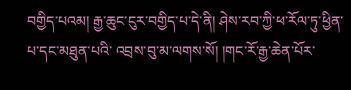བགྱིད་པའམ། རྒྱ་ཆུང་ངུར་བགྱིད་པ་དེ་ནི། ཤེས་རབ་ཀྱི་ཕ་རོལ་ཏུ་ཕྱིན་པ་དང་མཐུན་པའི་ འབྲས་བུ་མ་ལགས་སོ། །གང་རོ་རྒྱ་ཆེན་པོར་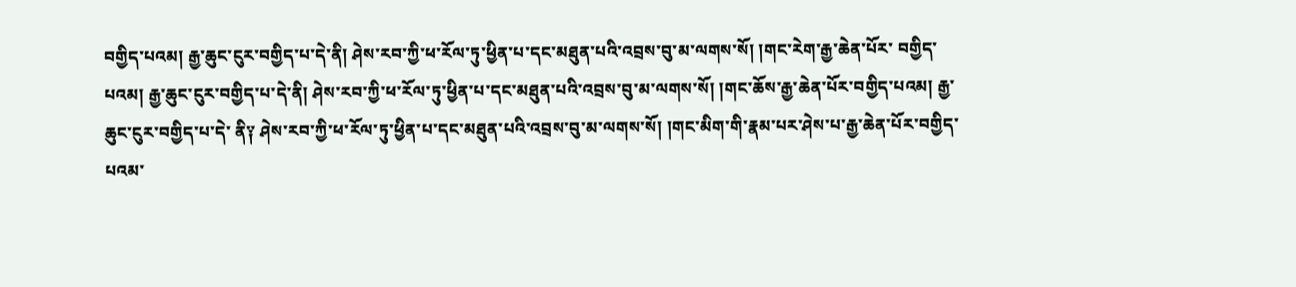བགྱིད་པའམ། རྒྱ་ཆུང་ངུར་བགྱིད་པ་དེ་ནི། ཤེས་རབ་ཀྱི་ཕ་རོལ་ཏུ་ཕྱིན་པ་དང་མཐུན་པའི་འབྲས་བུ་མ་ལགས་སོ། །གང་རེག་རྒྱ་ཆེན་པོར་ བགྱིད་པའམ། རྒྱ་ཆུང་ངུར་བགྱིད་པ་དེ་ནི། ཤེས་རབ་ཀྱི་ཕ་རོལ་ཏུ་ཕྱིན་པ་དང་མཐུན་པའི་འབྲས་བུ་མ་ལགས་སོ། །གང་ཆོས་རྒྱ་ཆེན་པོར་བགྱིད་པའམ། རྒྱ་ཆུང་ངུར་བགྱིད་པ་དེ་ ནི༑ ཤེས་རབ་ཀྱི་ཕ་རོལ་ཏུ་ཕྱིན་པ་དང་མཐུན་པའི་འབྲས་བུ་མ་ལགས་སོ། །གང་མིག་གི་རྣམ་པར་ཤེས་པ་རྒྱ་ཆེན་པོར་བགྱིད་པའམ་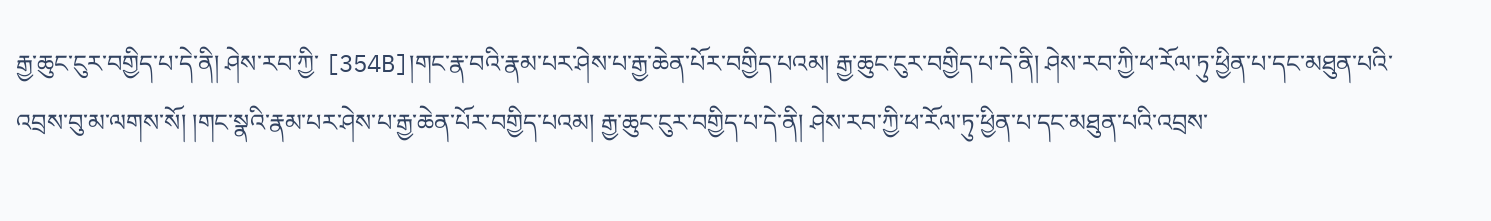རྒྱ་ཆུང་ངུར་བགྱིད་པ་དེ་ནི། ཤེས་རབ་ཀྱི་ [354B]།གང་རྣ་བའི་རྣམ་པར་ཤེས་པ་རྒྱ་ཆེན་པོར་བགྱིད་པའམ། རྒྱ་ཆུང་ངུར་བགྱིད་པ་དེ་ནི། ཤེས་རབ་ཀྱི་ཕ་རོལ་ཏུ་ཕྱིན་པ་དང་མཐུན་པའི་ འབྲས་བུ་མ་ལགས་སོ། །གང་སྣའི་རྣམ་པར་ཤེས་པ་རྒྱ་ཆེན་པོར་བགྱིད་པའམ། རྒྱ་ཆུང་ངུར་བགྱིད་པ་དེ་ནི། ཤེས་རབ་ཀྱི་ཕ་རོལ་ཏུ་ཕྱིན་པ་དང་མཐུན་པའི་འབྲས་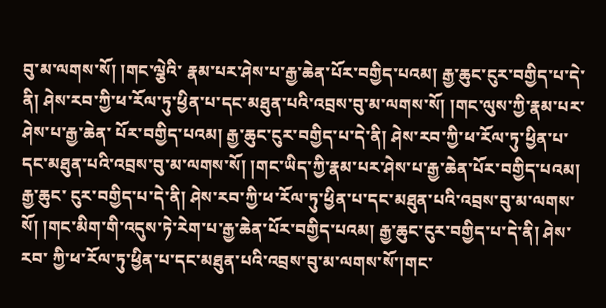བུ་མ་ལགས་སོ། །གང་ལྕེའི་ རྣམ་པར་ཤེས་པ་རྒྱ་ཆེན་པོར་བགྱིད་པའམ། རྒྱ་ཆུང་ངུར་བགྱིད་པ་དེ་ནི། ཤེས་རབ་ཀྱི་ཕ་རོལ་ཏུ་ཕྱིན་པ་དང་མཐུན་པའི་འབྲས་བུ་མ་ལགས་སོ། །གང་ལུས་ཀྱི་རྣམ་པར་ཤེས་པ་རྒྱ་ཆེན་ པོར་བགྱིད་པའམ། རྒྱ་ཆུང་ངུར་བགྱིད་པ་དེ་ནི། ཤེས་རབ་ཀྱི་ཕ་རོལ་ཏུ་ཕྱིན་པ་དང་མཐུན་པའི་འབྲས་བུ་མ་ལགས་སོ། །གང་ཡིད་ཀྱི་རྣམ་པར་ཤེས་པ་རྒྱ་ཆེན་པོར་བགྱིད་པའམ། རྒྱ་ཆུང་ ངུར་བགྱིད་པ་དེ་ནི། ཤེས་རབ་ཀྱི་ཕ་རོལ་ཏུ་ཕྱིན་པ་དང་མཐུན་པའི་འབྲས་བུ་མ་ལགས་སོ། །གང་མིག་གི་འདུས་ཏེ་རེག་པ་རྒྱ་ཆེན་པོར་བགྱིད་པའམ། རྒྱ་ཆུང་ངུར་བགྱིད་པ་དེ་ནི། ཤེས་རབ་ ཀྱི་ཕ་རོལ་ཏུ་ཕྱིན་པ་དང་མཐུན་པའི་འབྲས་བུ་མ་ལགས་སོ་།གང་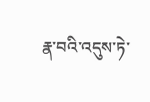རྣ་བའི་འདུས་ཏེ་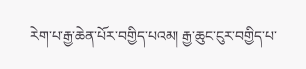རེག་པ་རྒྱ་ཆེན་པོར་བགྱིད་པའམ། རྒྱ་ཆུང་ངུར་བགྱིད་པ་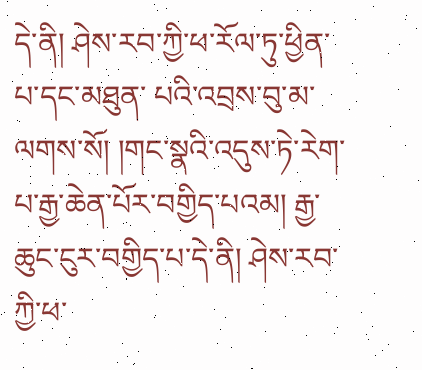དེ་ནི། ཤེས་རབ་ཀྱི་ཕ་རོལ་ཏུ་ཕྱིན་པ་དང་མཐུན་ པའི་འབྲས་བུ་མ་ལགས་སོ། །གང་སྣའི་འདུས་ཏེ་རེག་པ་རྒྱ་ཆེན་པོར་བགྱིད་པའམ། རྒྱ་ཆུང་ངུར་བགྱིད་པ་དེ་ནི། ཤེས་རབ་ཀྱི་ཕ་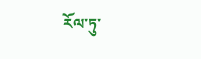རོལ་ཏུ་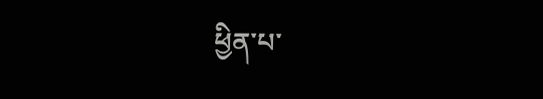ཕྱིན་པ་